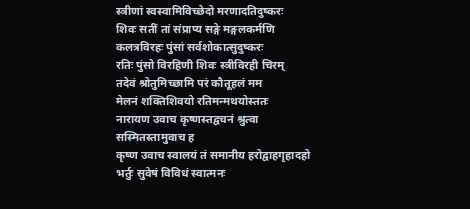स्त्रीणां स्वस्वामिविच्छेदो मरणादतिदुष्करः
शिवः सतीं तां संप्राप्य सङ्गे मङ्गलकर्मणि
कलत्रविरहः पुंसां सर्वशोकात्सुदुष्करः
रतिः पुंसो विरहिणी शिवः स्त्रीविरही चिरम्
तदेवं श्रोतुमिच्छामि परं कौतूहलं मम
मेलनं शक्तिशिवयो रतिमन्मथयोस्ततः
नारायण उवाच कृष्णस्तद्वचनं श्रुत्वा सस्मितस्तामुवाच ह
कृष्ण उवाच स्वालयं तं समानीय हरोद्वाहगृहादहो
भर्तुः सुवेषं विविधं स्वात्मनः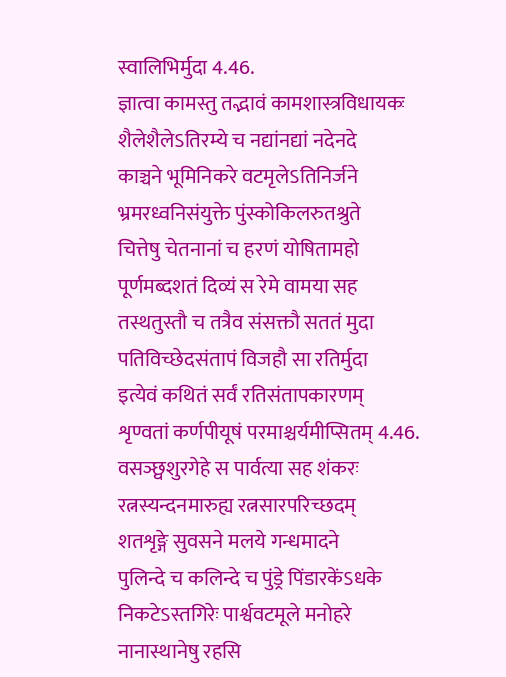स्वालिभिर्मुदा 4.46.
ज्ञात्वा कामस्तु तद्भावं कामशास्त्रविधायकः
शैलेशैलेऽतिरम्ये च नद्यांनद्यां नदेनदे
काञ्चने भूमिनिकरे वटमृलेऽतिनिर्जने
भ्रमरध्वनिसंयुक्ते पुंस्कोकिलरुतश्रुते
चित्तेषु चेतनानां च हरणं योषितामहो
पूर्णमब्दशतं दिव्यं स रेमे वामया सह
तस्थतुस्तौ च तत्रैव संसक्तौ सततं मुदा
पतिविच्छेदसंतापं विजहौ सा रतिर्मुदा
इत्येवं कथितं सर्वं रतिसंतापकारणम्
शृण्वतां कर्णपीयूषं परमाश्चर्यमीप्सितम् 4.46.
वसञ्छ्वशुरगेहे स पार्वत्या सह शंकरः
रत्नस्यन्दनमारुह्य रत्नसारपरिच्छदम्
शतशृङ्गे सुवसने मलये गन्धमादने
पुलिन्दे च कलिन्दे च पुंड्रे पिंडारकेंऽधके
निकटेऽस्तगिरेः पार्श्ववटमूले मनोहरे
नानास्थानेषु रहसि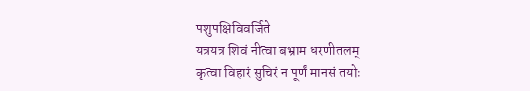पशुपक्षिविवर्जिते
यत्रयत्र शिवं नीत्वा बभ्राम धरणीतलम्
कृत्वा विहारं सुचिरं न पूर्णं मानसं तयोः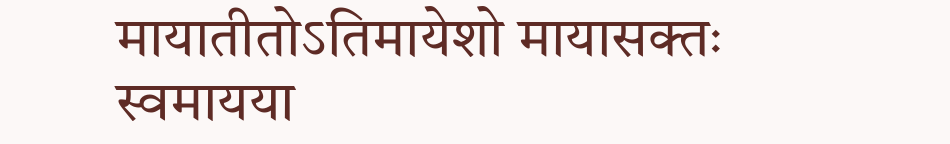मायातीतोऽतिमायेशो मायासक्तः स्वमायया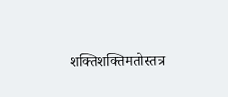शक्तिशक्तिमतोस्तत्र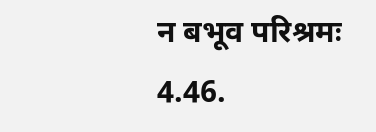न बभूव परिश्रमः 4.46.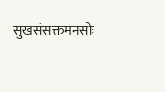सुखसंसक्तमनसोः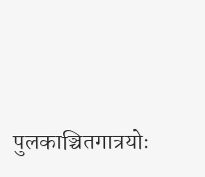पुलकाञ्चितगात्रयोः